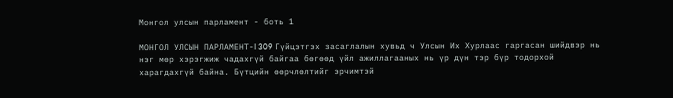Монгол улсын парламент - боть 1

МОНГОЛ УЛСЫН ПАРЛАМЕНТ-I 309 Гүйцэтгэх засаглалын хувьд ч Улсын Их Хурлаас гаргасан шийдвэр нь нэг мөр хэрэгжиж чадахгүй байгаа бөгөөд үйл ажиллагааных нь үр дүн тэр бүр тодорхой харагдахгүй байна. Бүтцийн өөрчлөлтийг эрчимтэй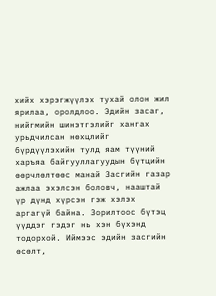хийх хэрэгжүүлэх тухай олон жил ярилаа, оролдлоо. Эдийн засаг, нийгмийн шинэтгэлийг хангах урьдчилсан нөхцлийг бүрдүүлэхийн тулд яам түүний харъяа байгууллагуудын бүтцийн өөрчлөлтөөс манай Засгийн газар ажлаа эхэлсэн боловч, нааштай үр дүнд хүрсэн гэж хэлэх аргагүй байна. Зорилтоос бүтэц үүддэг гэдэг нь хэн бүхэнд тодорхой. Иймээс эдийн засгийн өсөлт,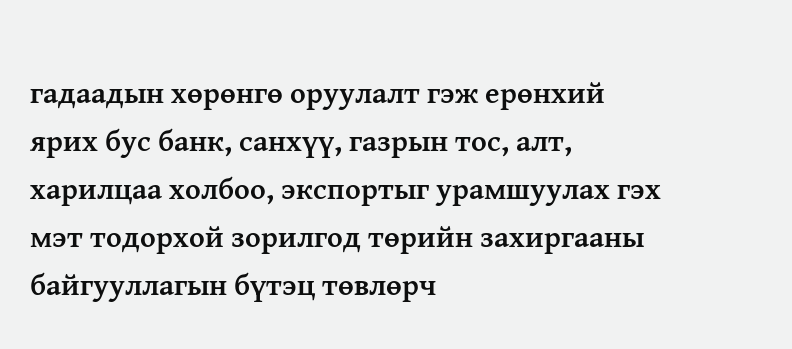гадаадын хөрөнгө оруулалт гэж ерөнхий ярих бус банк, санхүү, газрын тос, алт, харилцаа холбоо, экспортыг урамшуулах гэх мэт тодорхой зорилгод төрийн захиргааны байгууллагын бүтэц төвлөрч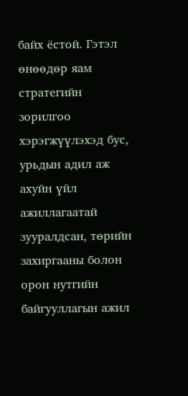байх ёстой. Гэтэл өнөөдөр яам стратегийн зорилгоо хэрэгжүүлэхэд бус, урьдын адил аж ахуйн үйл ажиллагаатай зууралдсан, төрийн захиргааны болон орон нутгийн байгууллагын ажил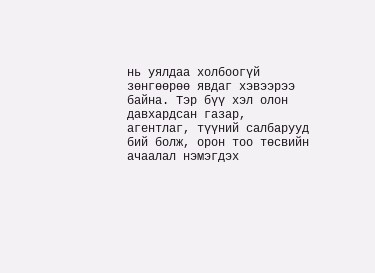нь уялдаа холбоогүй зөнгөөрөө явдаг хэвээрээ байна. Тэр бүү хэл олон давхардсан газар, агентлаг, түүний салбарууд бий болж, орон тоо төсвийн ачаалал нэмэгдэх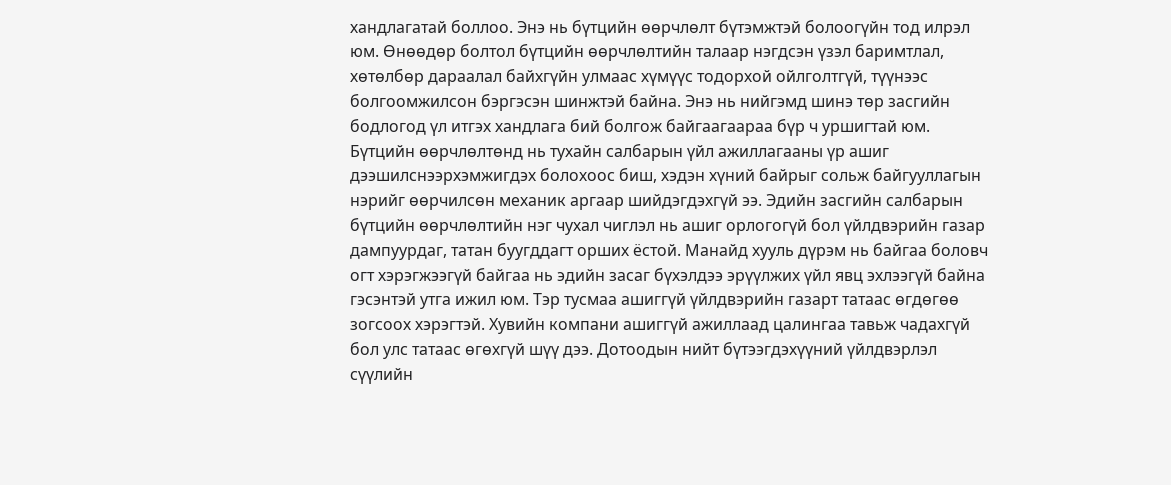хандлагатай боллоо. Энэ нь бүтцийн өөрчлөлт бүтэмжтэй болоогүйн тод илрэл юм. Өнөөдөр болтол бүтцийн өөрчлөлтийн талаар нэгдсэн үзэл баримтлал, хөтөлбөр дараалал байхгүйн улмаас хүмүүс тодорхой ойлголтгүй, түүнээс болгоомжилсон бэргэсэн шинжтэй байна. Энэ нь нийгэмд шинэ төр засгийн бодлогод үл итгэх хандлага бий болгож байгаагаараа бүр ч уршигтай юм. Бүтцийн өөрчлөлтөнд нь тухайн салбарын үйл ажиллагааны үр ашиг дээшилснээрхэмжигдэх болохоос биш, хэдэн хүний байрыг сольж байгууллагын нэрийг өөрчилсөн механик аргаар шийдэгдэхгүй ээ. Эдийн засгийн салбарын бүтцийн өөрчлөлтийн нэг чухал чиглэл нь ашиг орлогогүй бол үйлдвэрийн газар дампуурдаг, татан буугддагт орших ёстой. Манайд хууль дүрэм нь байгаа боловч огт хэрэгжээгүй байгаа нь эдийн засаг бүхэлдээ эрүүлжих үйл явц эхлээгүй байна гэсэнтэй утга ижил юм. Тэр тусмаа ашиггүй үйлдвэрийн газарт татаас өгдөгөө зогсоох хэрэгтэй. Хувийн компани ашиггүй ажиллаад цалингаа тавьж чадахгүй бол улс татаас өгөхгүй шүү дээ. Дотоодын нийт бүтээгдэхүүний үйлдвэрлэл сүүлийн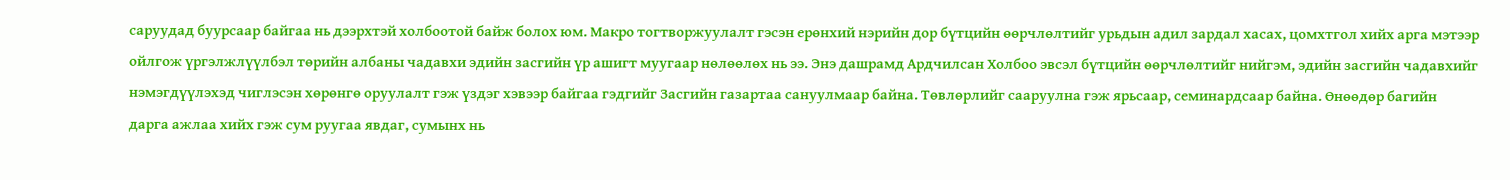саруудад буурсаар байгаа нь дээрхтэй холбоотой байж болох юм. Макро тогтворжуулалт гэсэн ерөнхий нэрийн дор бүтцийн өөрчлөлтийг урьдын адил зардал хасах, цомхтгол хийх арга мэтээр ойлгож үргэлжлүүлбэл төрийн албаны чадавхи эдийн засгийн үр ашигт муугаар нөлөөлөх нь ээ. Энэ дашрамд Ардчилсан Холбоо эвсэл бүтцийн өөрчлөлтийг нийгэм, эдийн засгийн чадавхийг нэмэгдүүлэхэд чиглэсэн хөрөнгө оруулалт гэж үздэг хэвээр байгаа гэдгийг Засгийн газартаа сануулмаар байна. Төвлөрлийг сааруулна гэж ярьсаар, семинардсаар байна. Өнөөдөр багийн дарга ажлаа хийх гэж сум руугаа явдаг, сумынх нь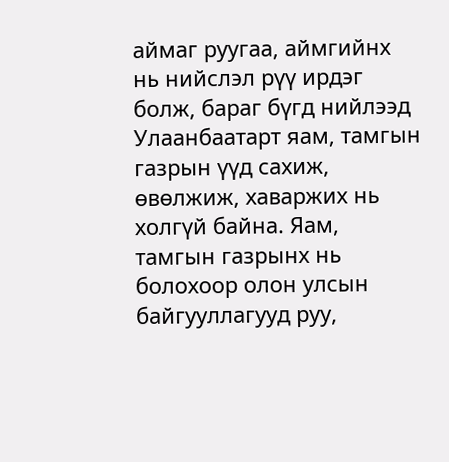аймаг руугаа, аймгийнх нь нийслэл рүү ирдэг болж, бараг бүгд нийлээд Улаанбаатарт яам, тамгын газрын үүд сахиж, өвөлжиж, хаваржих нь холгүй байна. Яам, тамгын газрынх нь болохоор олон улсын байгууллагууд руу,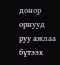донор орнууд руу ажлаа бүтээх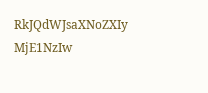RkJQdWJsaXNoZXIy MjE1NzIw